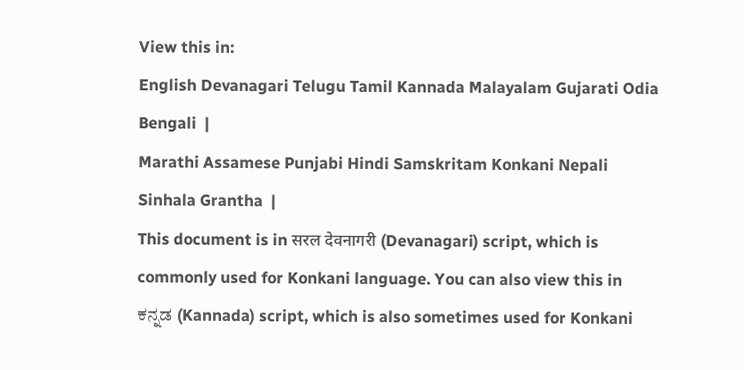View this in:
English Devanagari Telugu Tamil Kannada Malayalam Gujarati Odia Bengali  |
Marathi Assamese Punjabi Hindi Samskritam Konkani Nepali Sinhala Grantha  |
This document is in सरल देवनागरी (Devanagari) script, which is commonly used for Konkani language. You can also view this in ಕನ್ನಡ (Kannada) script, which is also sometimes used for Konkani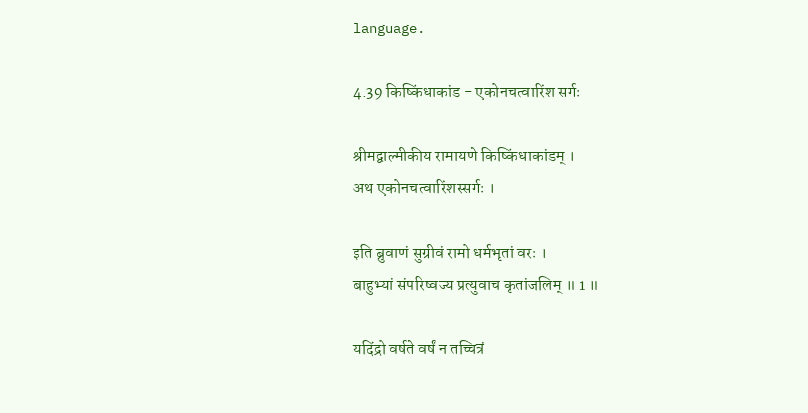language.

4.39 किष्किंधाकांड - एकोनचत्वारिंश सर्गः

श्रीमद्वाल्मीकीय रामायणे किष्किंधाकांडम् ।
अथ एकोनचत्वारिंशस्सर्गः ।

इति ब्रुवाणं सुग्रीवं रामो धर्मभृतां वरः ।
बाहुभ्यां संपरिष्वज्य प्रत्युवाच कृतांजलिम् ॥ 1 ॥

यदिंद्रो वर्षते वर्षं न तच्चित्रं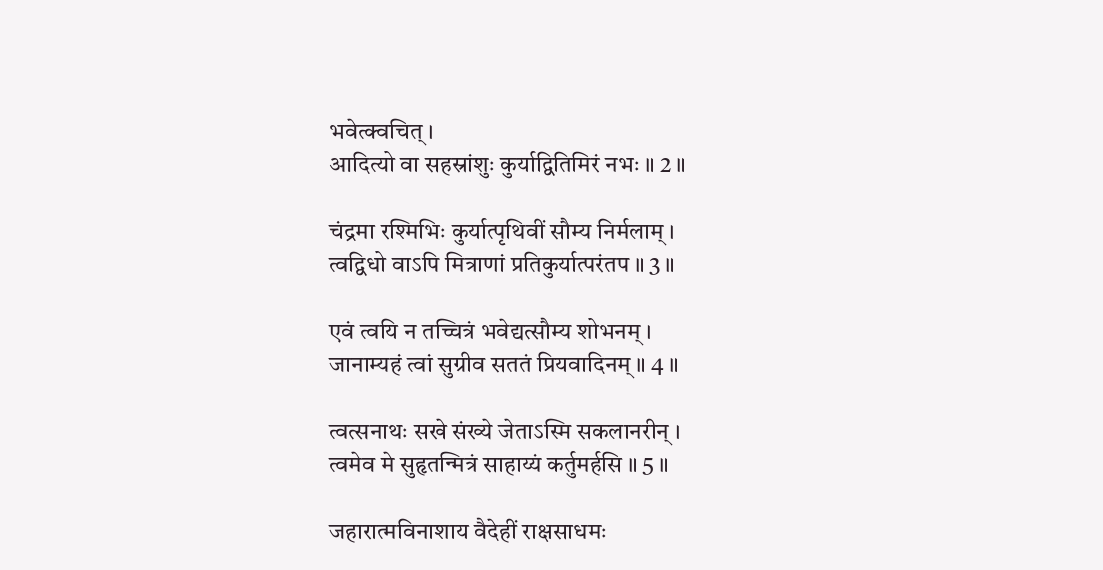भवेत्क्वचित् ।
आदित्यो वा सहस्रांशुः कुर्याद्वितिमिरं नभः ॥ 2 ॥

चंद्रमा रश्मिभिः कुर्यात्पृथिवीं सौम्य निर्मलाम् ।
त्वद्विधो वाऽपि मित्राणां प्रतिकुर्यात्परंतप ॥ 3 ॥

एवं त्वयि न तच्चित्रं भवेद्यत्सौम्य शोभनम् ।
जानाम्यहं त्वां सुग्रीव सततं प्रियवादिनम् ॥ 4 ॥

त्वत्सनाथः सखे संख्ये जेताऽस्मि सकलानरीन् ।
त्वमेव मे सुहृतन्मित्रं साहाय्यं कर्तुमर्हसि ॥ 5 ॥

जहारात्मविनाशाय वैदेहीं राक्षसाधमः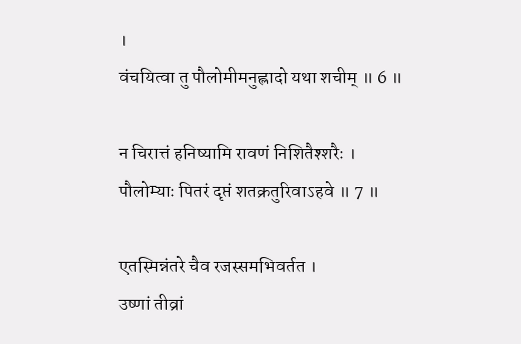।
वंचयित्वा तु पौलोमीमनुह्लादो यथा शचीम् ॥ 6 ॥

न चिरात्तं हनिष्यामि रावणं निशितैश्शरैः ।
पौलोम्याः पितरं दृप्तं शतक्रतुरिवाऽहवे ॥ 7 ॥

एतस्मिन्नंतरे चैव रजस्समभिवर्तत ।
उष्णां तीव्रां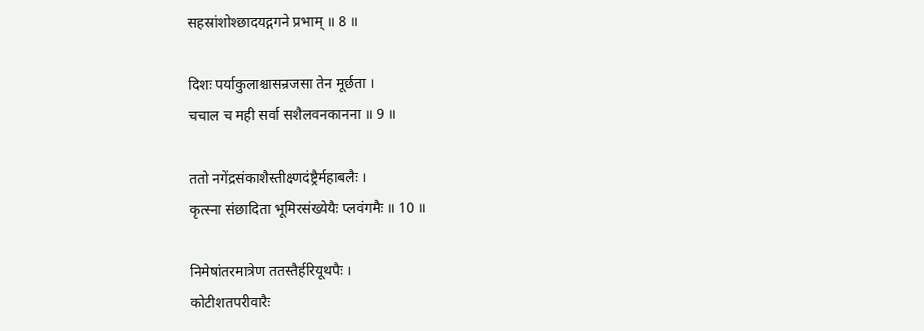सहस्रांशोश्छादयद्गगने प्रभाम् ॥ 8 ॥

दिशः पर्याकुलाश्चासन्रजसा तेन मूर्छता ।
चचाल च मही सर्वा सशैलवनकानना ॥ 9 ॥

ततो नगेंद्रसंकाशैस्तीक्ष्णदंष्ट्रैर्महाबलैः ।
कृत्स्ना संछादिता भूमिरसंख्येयैः प्लवंगमैः ॥ 10 ॥

निमेषांतरमात्रेण ततस्तैर्हरियूथपैः ।
कोटीशतपरीवारैः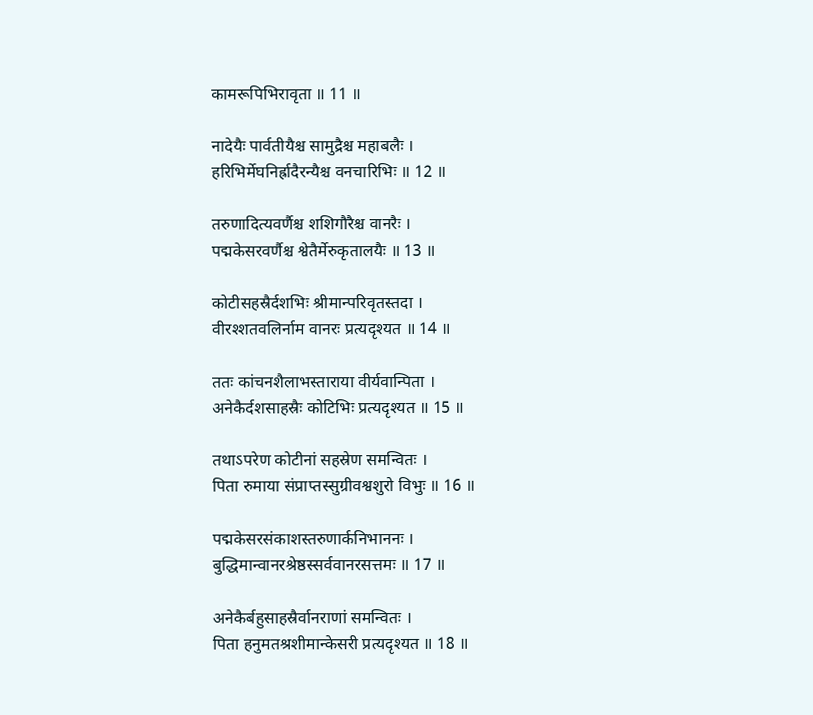कामरूपिभिरावृता ॥ 11 ॥

नादेयैः पार्वतीयैश्च सामुद्रैश्च महाबलैः ।
हरिभिर्मेघनिर्ह्रादैरन्यैश्च वनचारिभिः ॥ 12 ॥

तरुणादित्यवर्णैश्च शशिगौरैश्च वानरैः ।
पद्मकेसरवर्णैश्च श्वेतैर्मेरुकृतालयैः ॥ 13 ॥

कोटीसहस्रैर्दशभिः श्रीमान्परिवृतस्तदा ।
वीरश्शतवलिर्नाम वानरः प्रत्यदृश्यत ॥ 14 ॥

ततः कांचनशैलाभस्ताराया वीर्यवान्पिता ।
अनेकैर्दशसाहस्रैः कोटिभिः प्रत्यदृश्यत ॥ 15 ॥

तथाऽपरेण कोटीनां सहस्रेण समन्वितः ।
पिता रुमाया संप्राप्तस्सुग्रीवश्वशुरो विभुः ॥ 16 ॥

पद्मकेसरसंकाशस्तरुणार्कनिभाननः ।
बुद्धिमान्वानरश्रेष्ठस्सर्ववानरसत्तमः ॥ 17 ॥

अनेकैर्बहुसाहस्रैर्वानराणां समन्वितः ।
पिता हनुमतश्रशीमान्केसरी प्रत्यदृश्यत ॥ 18 ॥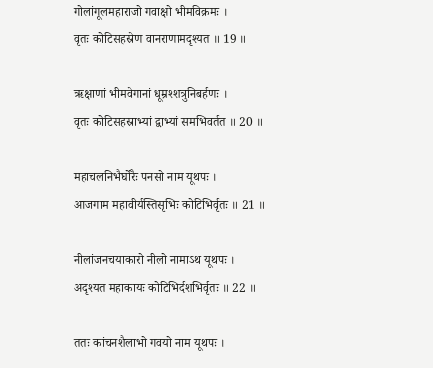गोलांगूलमहाराजो गवाक्षो भीमविक्रमः ।
वृतः कोटिसहस्रेण वानराणामदृश्यत ॥ 19 ॥

ऋक्षाणां भीमवेगानां धूम्रश्शत्रुनिबर्हणः ।
वृतः कोटिसहस्राभ्यां द्वाभ्यां समभिवर्तत ॥ 20 ॥

महाचलनिभैर्घोरैः पनसो नाम यूथपः ।
आजगाम महावीर्यस्तिसृभिः कोटिभिर्वृतः ॥ 21 ॥

नीलांजनचयाकारो नीलो नामाऽथ यूथपः ।
अदृश्यत महाकायः कोटिभिर्दशभिर्वृतः ॥ 22 ॥

ततः कांचनशैलाभो गवयो नाम यूथपः ।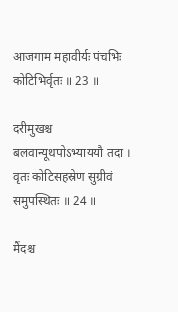आजगाम महावीर्यः पंचभिः कोटिभिर्वृतः ॥ 23 ॥

दरीमुखश्च बलवान्यूथपोऽभ्याययौ तदा ।
वृतः कोटिसहस्रेण सुग्रीवं समुपस्थितः ॥ 24 ॥

मैंदश्च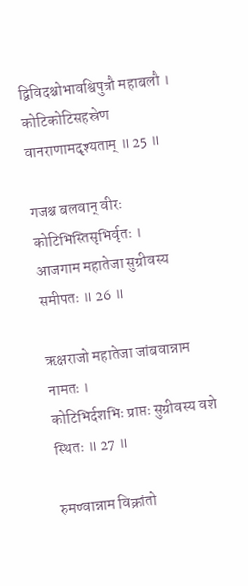द्विविदश्चोभावश्विपुत्रौ महाबलौ ।
कोटिकोटिसहस्रेण वानराणामदृश्यताम् ॥ 25 ॥

गजश्च बलवान् वीरः कोटिभिस्तिसृभिर्वृतः ।
आजगाम महातेजा सुग्रीवस्य समीपतः ॥ 26 ॥

ऋक्षराजो महातेजा जांबवान्नाम नामतः ।
कोटिभिर्दशभिः प्राप्तः सुग्रीवस्य वशे स्थितः ॥ 27 ॥

रुमण्वान्नाम विक्रांतो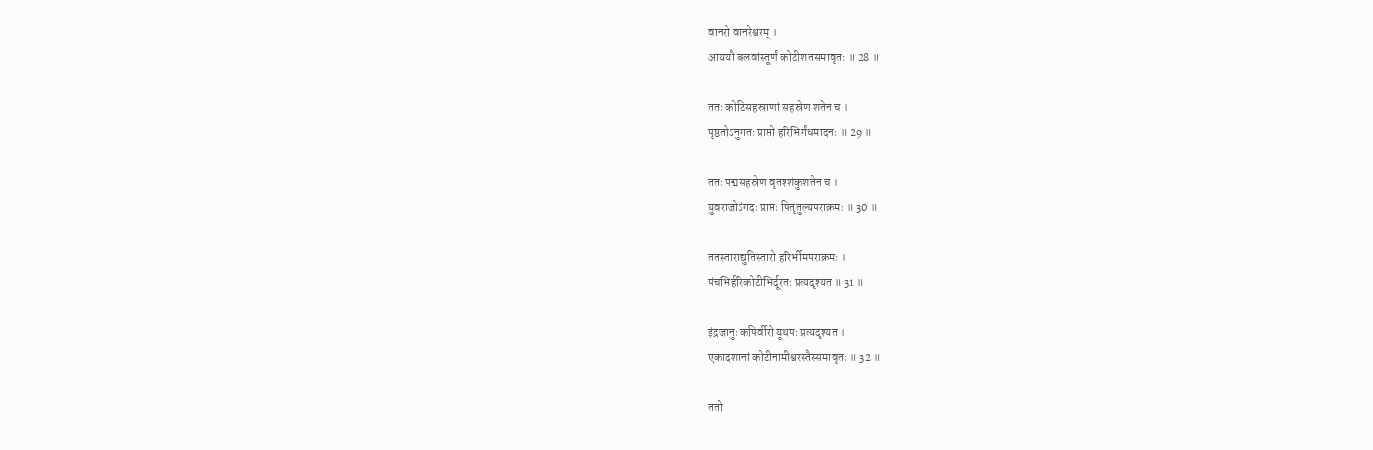वानरो वानरेश्वरम् ।
आययौ बलवांस्तूर्णं कोटीशतसमावृतः ॥ 28 ॥

ततः कोटिसहस्राणां सहस्रेण शतेन च ।
पृष्ठतोऽनुगतः प्राप्तो हरिभिर्गंधमादनः ॥ 29 ॥

ततः पद्मसहस्रेण वृतश्शंकुशतेन च ।
युवराजोऽंगदः प्राप्तः पितृतुल्यपराक्रमः ॥ 30 ॥

ततस्ताराद्युतिस्तारो हरिर्भीमपराक्रमः ।
पंचभिर्हरिकोटीभिर्दूरतः प्रत्यदृश्यत ॥ 31 ॥

इंद्रजानुः कपिर्वीरो यूथपः प्रत्यदृश्यत ।
एकादशानां कोटीनामीश्वरस्तैस्समावृतः ॥ 32 ॥

ततो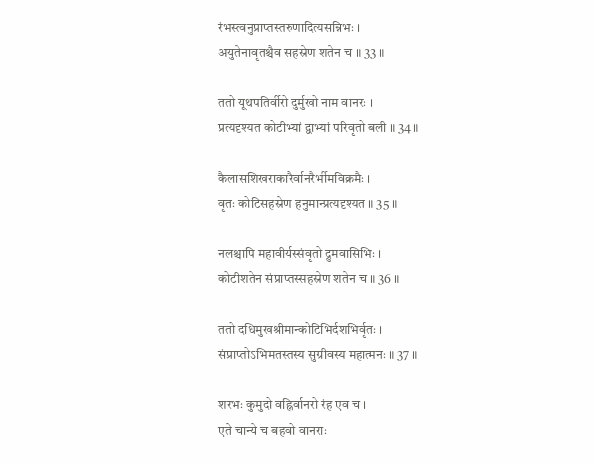रंभस्त्वनुप्राप्तस्तरुणादित्यसन्निभः ।
अयुतेनावृतश्चैव सहस्रेण शतेन च ॥ 33 ॥

ततो यूथपतिर्वीरो दुर्मुखो नाम वानरः ।
प्रत्यदृश्यत कोटीभ्यां द्वाभ्यां परिवृतो बली ॥ 34 ॥

कैलासशिखराकारैर्वानरैर्भीमविक्रमैः ।
वृतः कोटिसहस्रेण हनुमान्प्रत्यदृश्यत ॥ 35 ॥

नलश्चापि महावीर्यस्संवृतो द्रुमवासिभिः ।
कोटीशतेन संप्राप्तस्सहस्रेण शतेन च ॥ 36 ॥

ततो दधिमुखश्रीमान्कोटिभिर्दशभिर्वृतः ।
संप्राप्तोऽभिमतस्तस्य सुग्रीवस्य महात्मनः ॥ 37 ॥

शरभः कुमुदो वह्निर्वानरो रंह एव च ।
एते चान्ये च बहवो वानराः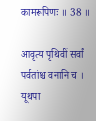कामरूपिणः ॥ 38 ॥

आवृत्य पृथिवीं सर्वां पर्वतांश्च वनानि च ।
यूथपा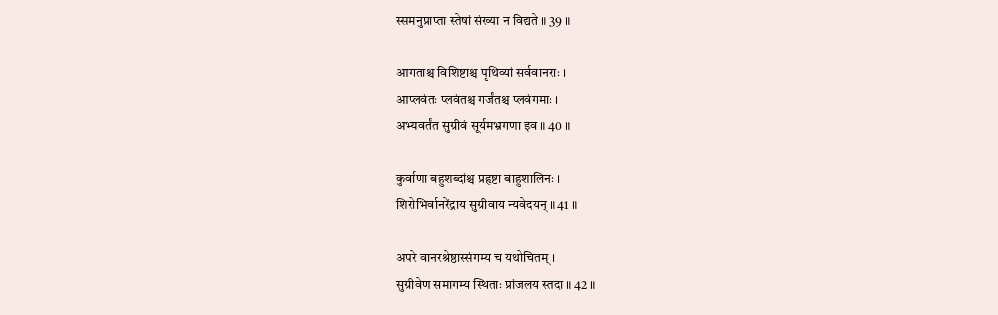स्समनुप्राप्ता स्तेषां संख्या न विद्यते ॥ 39 ॥

आगताश्च विशिष्टाश्च पृथिव्यां सर्ववानराः ।
आप्लवंतः प्लवंतश्च गर्जंतश्च प्लवंगमाः ।
अभ्यवर्तंत सुग्रीवं सूर्यमभ्रगणा इव ॥ 40 ॥

कुर्वाणा बहुशब्दांश्च प्रहृष्टा बाहुशालिनः ।
शिरोभिर्वानरेंद्राय सुग्रीवाय न्यवेदयन् ॥ 41 ॥

अपरे वानरश्रेष्ठास्संगम्य च यथोचितम् ।
सुग्रीवेण समागम्य स्थिताः प्रांजलय स्तदा ॥ 42 ॥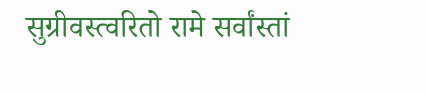सुग्रीवस्त्वरितो रामे सर्वांस्तां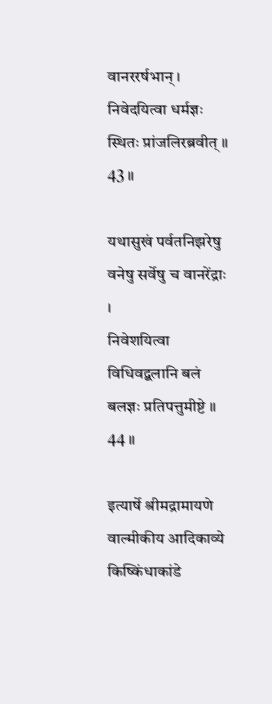वानररर्षभान् ।
निवेदयित्वा धर्मज्ञः स्थितः प्रांजलिरब्रवीत् ॥ 43 ॥

यथासुखं पर्वतनिझरेषु वनेषु सर्वेषु च वानरेंद्राः ।
निवेशयित्वा विधिवद्बलानि बलं बलज्ञः प्रतिपत्तुमीष्टे ॥ 44 ॥

इत्यार्षे श्रीमद्रामायणे वाल्मीकीय आदिकाव्ये किष्किंधाकांडे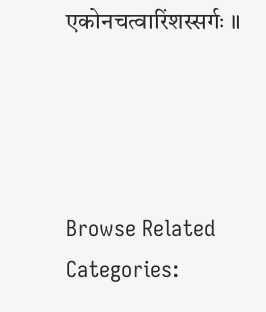एकोनचत्वारिंशस्सर्गः ॥




Browse Related Categories: